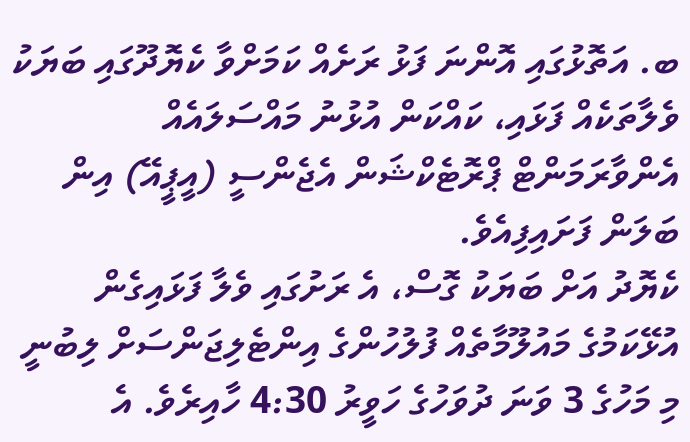ބ. އަތޮޅުގައި އޮންނަ ފަޅު ރަށެއް ކަމަށްވާ ކެޔޮދޫގައި ބަޔަކު ވެލާތަކެއް ފަޅައި، ކައްކަން އުޅުނު މައްސަލައެއް އެންވާރަމަންޓް ޕްރޮޓެކްޝަން އެޖެންސީ (އީޕީއޭ) އިން ބަލަން ފަށައިފިއެވެ.
ކެޔޮދު އަށް ބަޔަކު ގޮސް، އެ ރަށުގައި ވެލާ ފަޅައިގެން އުޅޭކަމުގެ މައުލޫމާތެއް ފުލުހުންގެ އިންޓެލިޖަންސަށް ލިބުނީ މި މަހުގެ 3 ވަނަ ދުވަހުގެ ހަވީރު 4:30 ހާއިރެވެ. އެ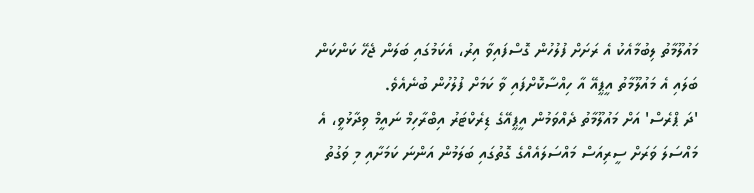މައުލޫމާތު ލިބުމާއެކު އެ ރަށަށް ފުލުހުން ގޮސްފައިވާ އިރު، އެކަމުގައި ބަލަން ޖެހޭ ކަންކަން ބަލައި އެ މައުލޫމާތު އީޕީއޭ އާ ހިއްސާކޮށްފައި ވާ ކަމަށް ފުލުހުން ބުނެއެވެ.
'ދަ ޕްރެސް' އަށް މައުލޫމާތު ދެއްވަމުން އީޕީއޭގެ ޑިރެކްޓަރު އިބްރާހިމް ނައީމް ވިދާޅުވީ، އެ މައްސަލަ ވަރަށް ސީރިއަސް މައްސަލައެއްގެ ގޮތުގައި ބަލަމުން އަންނަ ކަމަށާއި މި ވަގުތު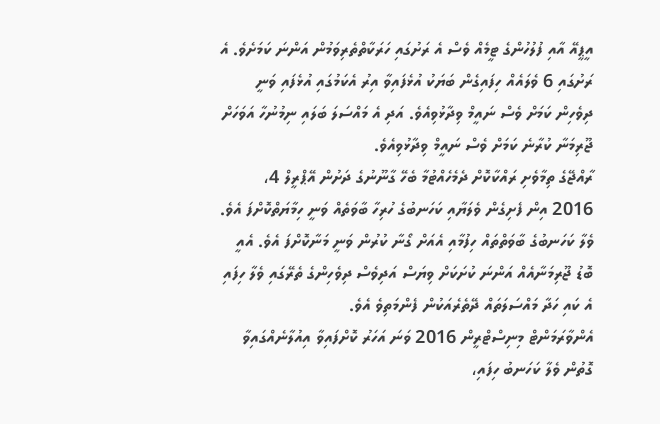އީޕީއޭ އާއި ފުލުހުންގެ ޓީމެއް ވެސް އެ ރަށުގައި ހަރަކާތްތެރިވަމުން އަންނަ ކަމަށެވެ. އެ ރަށުގައި 6 ވެލައެއް ހިފައިގެން ބަޔަކު އުޅެފައިވާ އިރު އެކަމުގައި އުޅެފައި ވަނީ ދިވެހިން ކަމަށް ވެސް ނައީމް ވިދާޅުވިއެވެ. އަދި އެ މައްސަލަ ބަލައި ނިމުނުހާ އަވަހަށް ޖޫރިމަނާ ކުރާނެ ކަމަށް ވެސް ނައީމް ވިދާޅުވިއެވެ.
ރާއްޖޭގެ ތިމާވެށި ރައްކާކޮށް ދެމެހެއްޓުމާ ބެހޭ ގާނޫނުގެ ދަށުން އޭޕްރީލް 4، 2016 އިން ފެށިގެން ވެލަޔާއި ކަހަނބުގެ ހުރިހާ ބާވަތެއް ވަނީ ހިމާޔަތްކޮށްފަ އެވެ. ވެލާ ކަހަނބުގެ ބާވަތްތައް ހިފުމާއި އެއަށް ގޯނާ ކުރުން ވަނީ މަނާކޮށްފަ އެވެ. އެއީ ބޮޑު ޖޫރިމަނާއެއް އަންނަ ކުށަކަށް ވިޔަސް އަދިވެސް ދިވެހިންގެ ތެރޭގައި ވެލާ ހިފައި އެ ކައި ހަދާ މައްސަލަތައް ދޭތެރެއަކުން ފެންމަތިވެ އެވެ.
އެންވާރަމަންޓް މިނިސްޓްރީން 2016 ވަނަ އަހަރު ކޮށްފައިވާ އިއުލާނެއްގައިވާ ގޮތުން ވެލާ ކަހަނބު ހިފައި،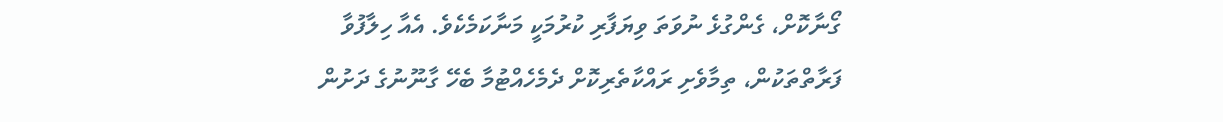ގޯނާކޮށް، ގެންގުޅެ ނުވަތަ ވިޔަފާރި ކުރުމަކީ މަނާކަމެކެވެ. އެއާ ހިލާފުވާ ފަރާތްތަކުން، ތިމާވެށި ރައްކާތެރިކޮށް ދެމެހެއްޓުމާ ބެހޭ ގާނޫނުގެ ދަށުން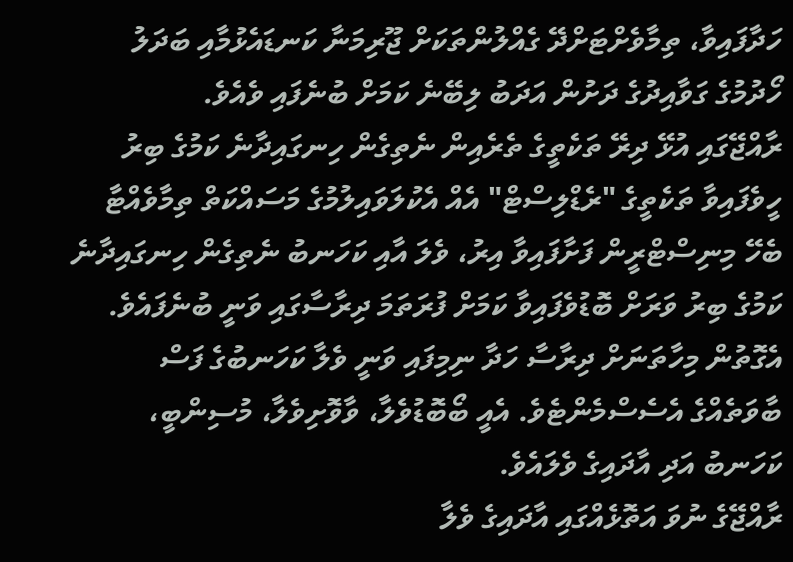ހަދާފައިވާ، ތިމާވެށްޓަށްދޭ ގެއްލުންތަކަށް ޖޫރިމަނާ ކަނޑައެޅުމާއި ބަދަލު ހޯދުމުގެ ގަވާއިދުގެ ދަށުން އަދަބު ލިބޭނެ ކަމަށް ބުނެފައި ވެއެވެ.
ރާއްޖޭގައި އުޅޭ ދިރޭ ތަކެތީގެ ތެރެއިން ނެތިގެން ހިނގައިދާނެ ކަމުގެ ބިރު ހީވެފައިވާ ތަކެތީގެ "ރެޑްލިސްޓް" އެއް އެކުލަވައިލުމުގެ މަސައްކަތް ތިމާވެއްޓާ ބެހޭ މިނިސްޓްރީން ފަށާފައިވާ އިރު، ވެލަ އާއި ކަހަނބު ނެތިގެން ހިނގައިދާނެ ކަމުގެ ބިރު ވަރަށް ބޮޑުވެފައިވާ ކަމަށް ފުރަތަމަ ދިރާސާގައި ވަނީ ބުނެފައެވެ. އެގޮތުން މިހާތަނަށް ދިރާސާ ހަދާ ނިމިފައި ވަނީ ވެލާ ކަހަނބުގެ ފަސް ބާވަތެއްގެ އެސެސްމެންޓެވެ. އެއީ ބޯބޮޑުވެލާ، ވާވޮށިވެލާ، މުސިންބީ، ކަހަނބު އަދި އާދައިގެ ވެލައެވެ.
ރާއްޖޭގެ ނުވަ އަތޮޅެއްގައި އާދައިގެ ވެލާ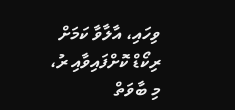ވިހައި، އާލާވާ ކަމަށް ރިކޯޑް ކޮށްފައިވާއި ރު، މި ބާވަތް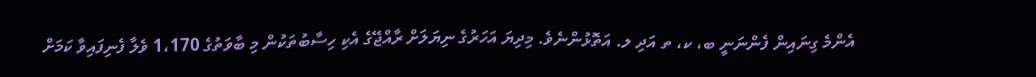އެންމެ ގިނައިން ފެންނަނީ ބ، ކ، ތ އަދި ލ. އަތޮޅުންނެވެ. މިދިޔަ އަހަރުގެ ނިޔަލަށް ރާއްޖޭގެ އެކި ހިސާބުތަކުން މި ބާވަތުގެ 1،170 ވެލާ ފެނިފައިވާ ކަމަށް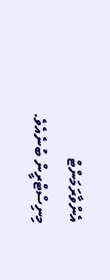އެންވާރަމަންޓް މިނިސްޓްރީން ބުނެއެވެ.